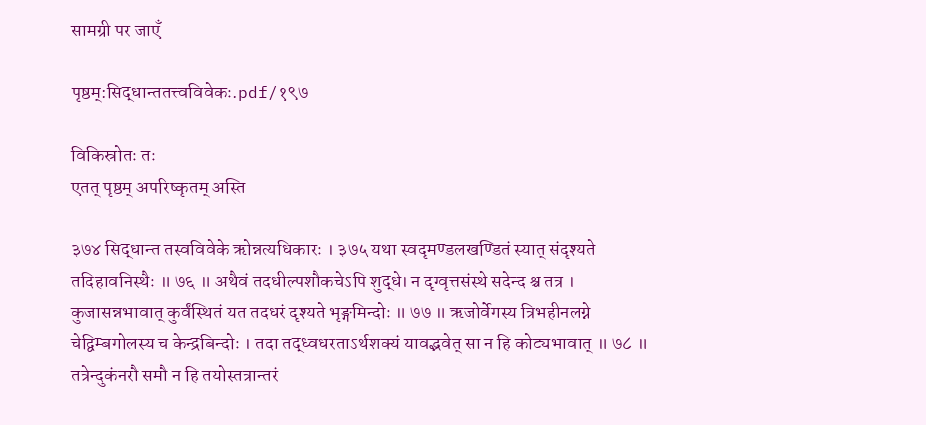सामग्री पर जाएँ

पृष्ठम्:सिद्धान्ततत्त्वविवेकः.pdf/१९७

विकिस्रोतः तः
एतत् पृष्ठम् अपरिष्कृतम् अस्ति

३७४ सिद्धान्त तस्वविवेके ऋोन्नत्यधिकारः । ३७५ यथा स्वदृमण्डलखण्डितं स्यात् संदृश्यते तदिहावनिस्थैः ॥ ७६ ॥ अथैवं तदधील्पशौकचेऽपि शुद्धे। न दृग्वृत्तसंस्थे सदेन्द श्च तत्र । कुजासन्नभावात् कुर्वंस्थितं यत तदधरं दृश्यते भृङ्गमिन्दोः ॥ ७७ ॥ ऋजोर्वेगस्य त्रिभहीनलग्ने चेद्विम्बगोलस्य च केन्द्रबिन्दोः । तदा तद्ध्वधरताऽर्थशक्यं यावद्भवेत् सा न हि कोट्यभावात् ॥ ७८ ॥ तत्रेन्दुकंनरौ समौ न हि तयोस्तत्रान्तरं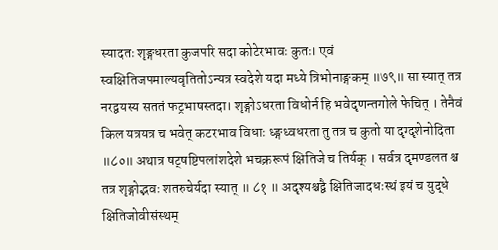स्यादतः शृङ्गधरता कुजपरि सदा कोटेरभावः कुतः। एवं स्वक्षितिजपमाल्यवृतितोऽन्यत्र स्वदेशे यदा मध्ये त्रिभोनाङ्गकम् ॥७९॥ सा स्यात् तत्र नरद्वयस्य सततं फट्रभाषस्तदा। शृङ्गोऽधरता विधोर्न हि भवेदृणन्तगोले फेचित् । तेनैवं किल यत्रयत्र च भवेत् कटरभाव विधाः ध्ङ्गध्वधरता तु तत्र च कुतो या दृग्दृशेनोदिता ॥८०॥ अथात्र षट्षष्टिपलांशदेशे भचक्ररूपं क्षितिजे च तिर्यक् । सर्वत्र दृमण्डलत श्च तत्र शृङ्गोद्भवः शतरुचेर्यदा स्यात् ॥ ८१ ॥ अदृश्यश्चद्वै क्षितिजादधःस्थं इयं च युद्धे क्षितिजोवीसंस्थम्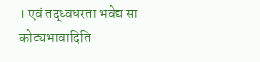। एवं तद्ध्वधरता भवेद्य सा कोट्यभावादिति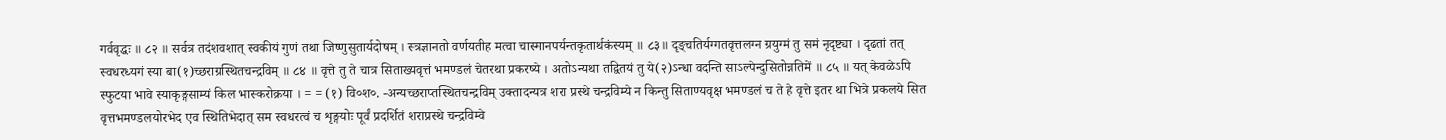गर्ववृद्धः ॥ ८२ ॥ सर्वत्र तदंशवशात् स्वकीयं गुणं तथा जिष्णुसुतार्यदोषम् । स्त्रज्ञानतो वर्णयतीह मत्वा चास्मानपर्यन्तकृतार्थकंस्यम् ॥ ८३॥ दृङ्चतिर्यग्गतवृत्तलग्न ग्रयुग्मं तु समं नृदृष्ट्या । दृढतां तत् स्वधरध्यगं स्या बा(१)च्छराग्रस्थितचन्द्रविम् ॥ ८४ ॥ वृत्ते तु ते चात्र सिताख्यवृत्तं भमण्डलं चेतरथा प्रकरष्ये । अतोऽन्यथा तद्वितयं तु ये(२)ऽन्धा वदन्ति साऽल्पेन्दुसितोन्नतिमें ॥ ८५ ॥ यत् केवळेऽपि स्फुटया भावे स्याकृङ्गसाम्यं किल भास्करोक्रया । = = (१) वि०श०. -अन्यच्छराप्तस्थितचन्द्रविम् उक्तादन्यत्र शरा प्रस्थे चन्द्रविम्ये न किन्तु सिताण्यवृक्ष भमण्डलं च ते हे वृत्ते इतर था भित्रे प्रकलये सित वृत्तभमण्डलयोरभेद एव स्थितिभेदात् सम स्वधरत्वं च शृङ्गयोः पूर्वं प्रदर्शितं शराप्रस्थे चन्द्रविम्वे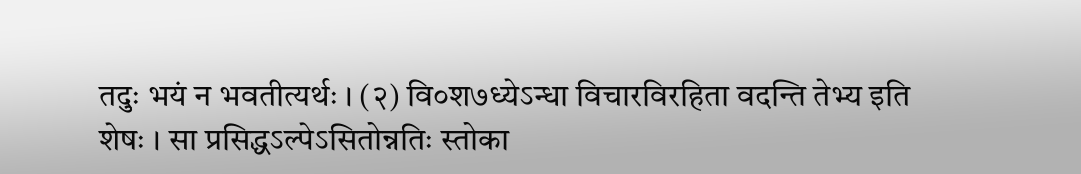तदुः भयं न भवतीत्यर्थः । (२) वि०श७ध्येऽन्धा विचारविरहिता वदन्ति तेभ्य इति शेषः । सा प्रसिद्धऽल्पेऽसितोन्नतिः स्तोका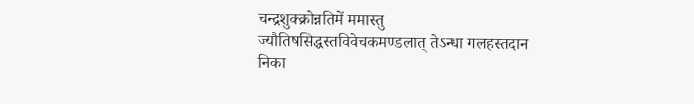चन्द्रशुक्क्रोन्नतिमें ममास्तु ज्यौतिषसिद्धस्तविवेचकमण्डलात् तेऽन्धा गलहस्तदान निका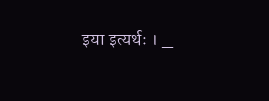इया इत्यर्थः । _